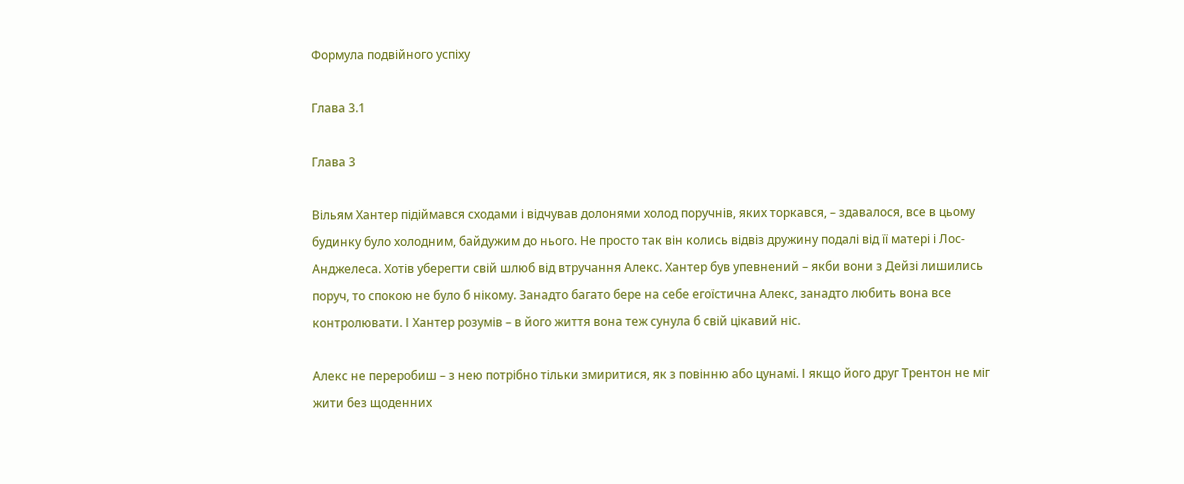Формула подвійного успіху

Глава 3.1

Глава 3

Вільям Хантер підіймався сходами і відчував долонями холод поручнів, яких торкався, – здавалося, все в цьому будинку було холодним, байдужим до нього. Не просто так він колись відвіз дружину подалі від її матері і Лос-Анджелеса. Хотів уберегти свій шлюб від втручання Алекс. Хантер був упевнений – якби вони з Дейзі лишились поруч, то спокою не було б нікому. Занадто багато бере на себе егоїстична Алекс, занадто любить вона все контролювати. І Хантер розумів – в його життя вона теж сунула б свій цікавий ніс.

Алекс не переробиш – з нею потрібно тільки змиритися, як з повінню або цунамі. І якщо його друг Трентон не міг жити без щоденних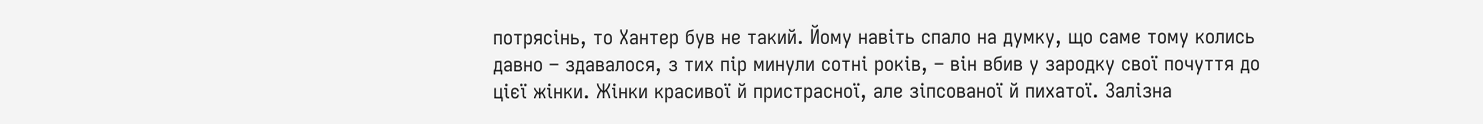потрясінь, то Хантер був не такий. Йому навіть спало на думку, що саме тому колись давно – здавалося, з тих пір минули сотні років, – він вбив у зародку свої почуття до цієї жінки. Жінки красивої й пристрасної, але зіпсованої й пихатої. Залізна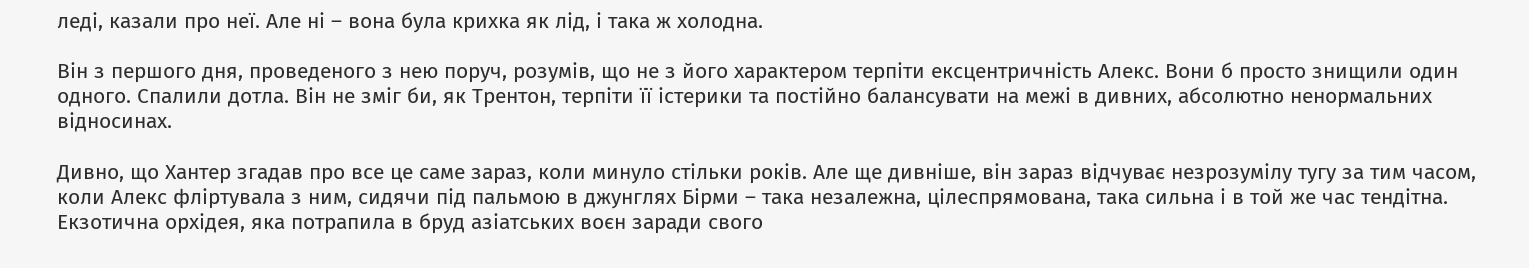леді, казали про неї. Але ні – вона була крихка як лід, і така ж холодна.

Він з першого дня, проведеного з нею поруч, розумів, що не з його характером терпіти ексцентричність Алекс. Вони б просто знищили один одного. Спалили дотла. Він не зміг би, як Трентон, терпіти її істерики та постійно балансувати на межі в дивних, абсолютно ненормальних відносинах.

Дивно, що Хантер згадав про все це саме зараз, коли минуло стільки років. Але ще дивніше, він зараз відчуває незрозумілу тугу за тим часом, коли Алекс фліртувала з ним, сидячи під пальмою в джунглях Бірми – така незалежна, цілеспрямована, така сильна і в той же час тендітна. Екзотична орхідея, яка потрапила в бруд азіатських воєн заради свого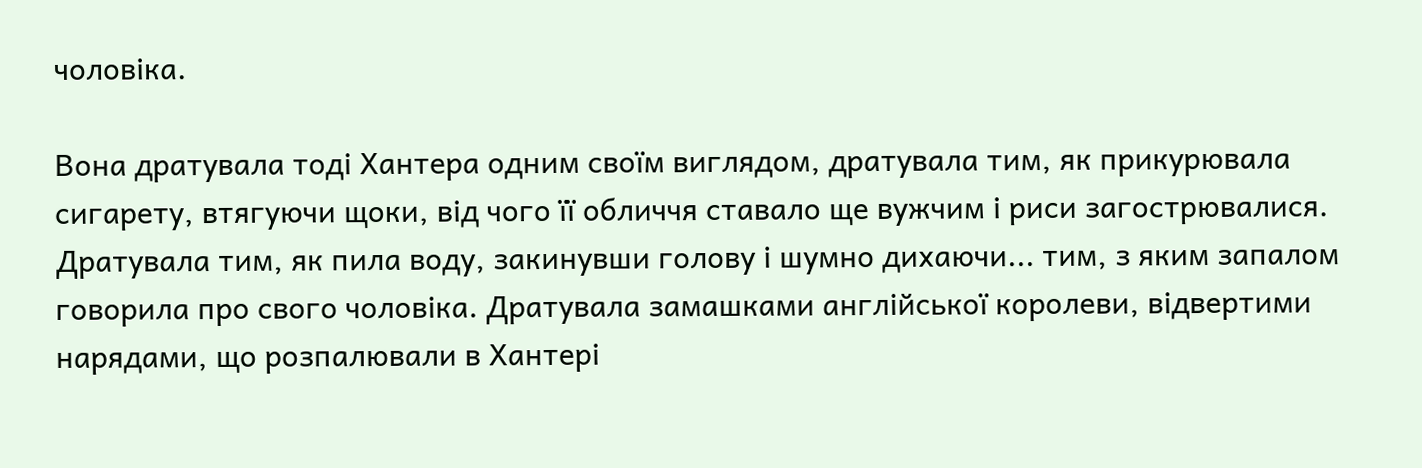чоловіка.

Вона дратувала тоді Хантера одним своїм виглядом, дратувала тим, як прикурювала сигарету, втягуючи щоки, від чого її обличчя ставало ще вужчим і риси загострювалися. Дратувала тим, як пила воду, закинувши голову і шумно дихаючи... тим, з яким запалом говорила про свого чоловіка. Дратувала замашками англійської королеви, відвертими нарядами, що розпалювали в Хантері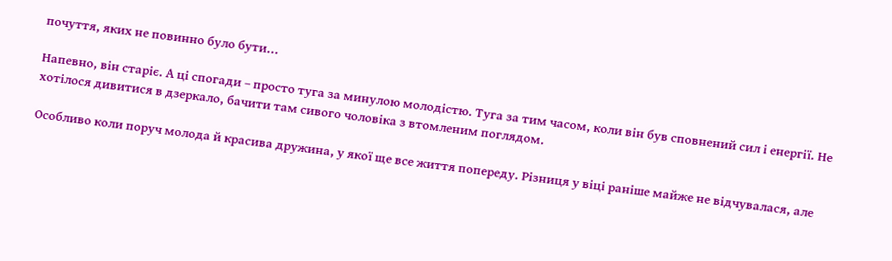почуття, яких не повинно було бути...

Напевно, він старіє. А ці спогади – просто туга за минулою молодістю. Туга за тим часом, коли він був сповнений сил і енергії. Не хотілося дивитися в дзеркало, бачити там сивого чоловіка з втомленим поглядом.

Особливо коли поруч молода й красива дружина, у якої ще все життя попереду. Різниця у віці раніше майже не відчувалася, але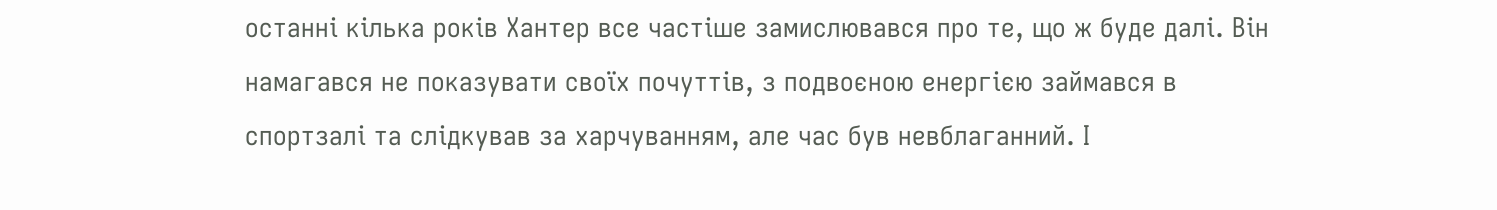останні кілька років Хантер все частіше замислювався про те, що ж буде далі. Він намагався не показувати своїх почуттів, з подвоєною енергією займався в спортзалі та слідкував за харчуванням, але час був невблаганний. І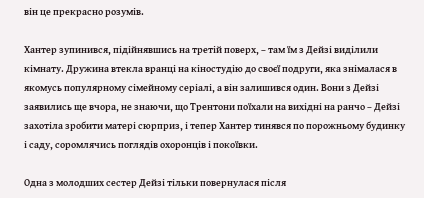він це прекрасно розумів.

Хантер зупинився, підійнявшись на третій поверх, – там їм з Дейзі виділили кімнату. Дружина втекла вранці на кіностудію до своєї подруги, яка знімалася в якомусь популярному сімейному серіалі, а він залишився один. Вони з Дейзі заявились ще вчора, не знаючи, що Трентони поїхали на вихідні на ранчо – Дейзі захотіла зробити матері сюрприз, і тепер Хантер тинявся по порожньому будинку і саду, соромлячись поглядів охоронців і покоївки.

Одна з молодших сестер Дейзі тільки повернулася після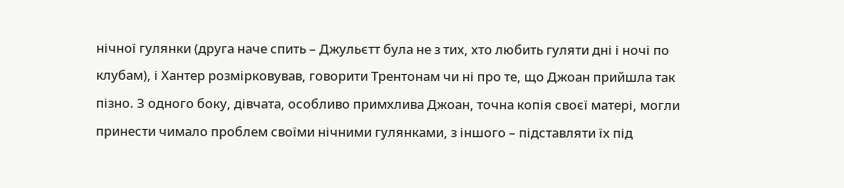нічної гулянки (друга наче спить – Джульєтт була не з тих, хто любить гуляти дні і ночі по клубам), і Хантер розмірковував, говорити Трентонам чи ні про те, що Джоан прийшла так пізно. З одного боку, дівчата, особливо примхлива Джоан, точна копія своєї матері, могли принести чимало проблем своїми нічними гулянками, з іншого – підставляти їх під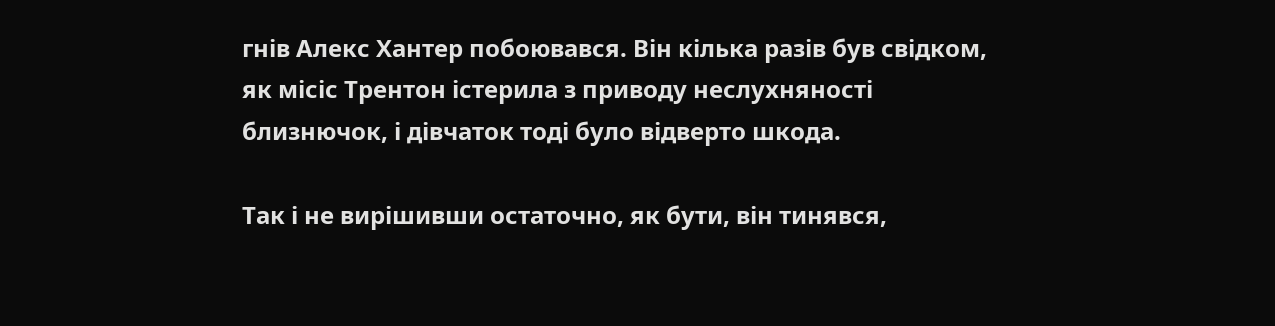гнів Алекс Хантер побоювався. Він кілька разів був свідком, як місіс Трентон істерила з приводу неслухняності близнючок, і дівчаток тоді було відверто шкода.

Так і не вирішивши остаточно, як бути, він тинявся,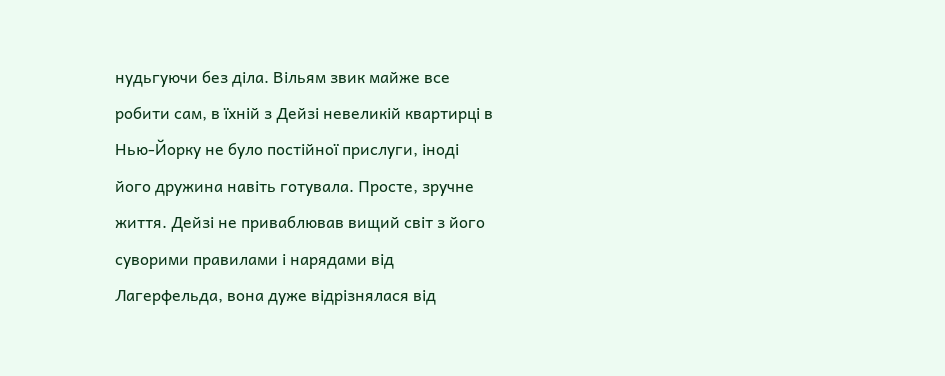нудьгуючи без діла. Вільям звик майже все робити сам, в їхній з Дейзі невеликій квартирці в Нью-Йорку не було постійної прислуги, іноді його дружина навіть готувала. Просте, зручне життя. Дейзі не приваблював вищий світ з його суворими правилами і нарядами від Лагерфельда, вона дуже відрізнялася від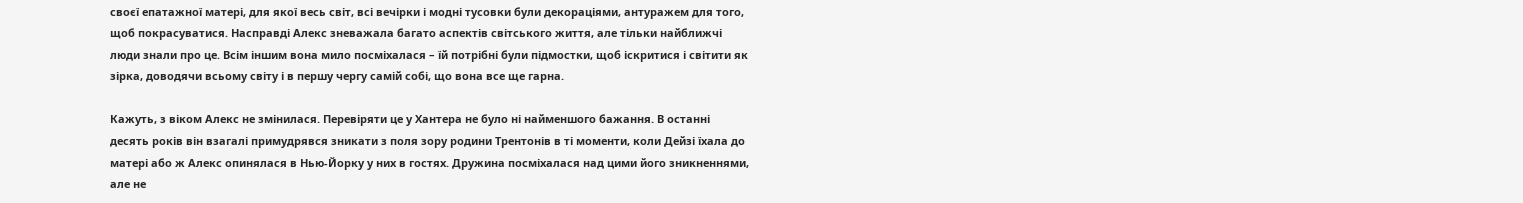своєї епатажної матері, для якої весь світ, всі вечірки і модні тусовки були декораціями, антуражем для того, щоб покрасуватися. Насправді Алекс зневажала багато аспектів світського життя, але тільки найближчі люди знали про це. Всім іншим вона мило посміхалася – їй потрібні були підмостки, щоб іскритися і світити як зірка, доводячи всьому світу і в першу чергу самій собі, що вона все ще гарна.

Кажуть, з віком Алекс не змінилася. Перевіряти це у Хантера не було ні найменшого бажання. В останні десять років він взагалі примудрявся зникати з поля зору родини Трентонів в ті моменти, коли Дейзі їхала до матері або ж Алекс опинялася в Нью-Йорку у них в гостях. Дружина посміхалася над цими його зникненнями, але не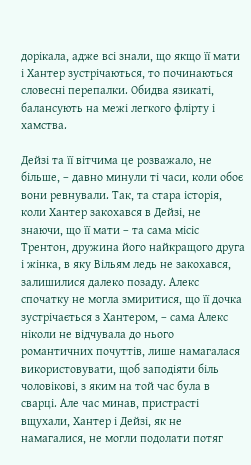дорікала, адже всі знали, що якщо її мати і Хантер зустрічаються, то починаються словесні перепалки. Обидва язикаті, балансують на межі легкого флірту і хамства.

Дейзі та її вітчима це розважало, не більше, – давно минули ті часи, коли обоє вони ревнували. Так, та стара історія, коли Хантер закохався в Дейзі, не знаючи, що її мати – та сама місіс Трентон, дружина його найкращого друга і жінка, в яку Вільям ледь не закохався, залишилися далеко позаду. Алекс спочатку не могла змиритися, що її дочка зустрічається з Хантером, – сама Алекс ніколи не відчувала до нього романтичних почуттів, лише намагалася використовувати, щоб заподіяти біль чоловікові, з яким на той час була в сварці. Але час минав, пристрасті вщухали, Хантер і Дейзі, як не намагалися, не могли подолати потяг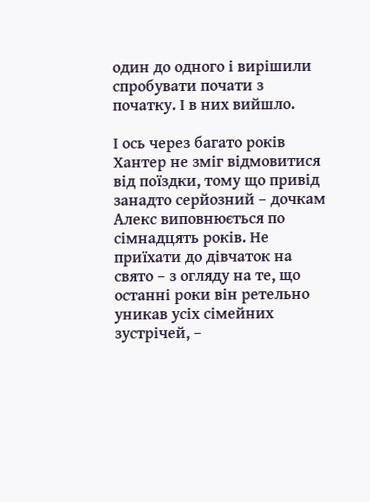один до одного і вирішили спробувати почати з початку. І в них вийшло.

І ось через багато років Хантер не зміг відмовитися від поїздки, тому що привід занадто серйозний – дочкам Алекс виповнюється по сімнадцять років. Не приїхати до дівчаток на свято – з огляду на те, що останні роки він ретельно уникав усіх сімейних зустрічей, –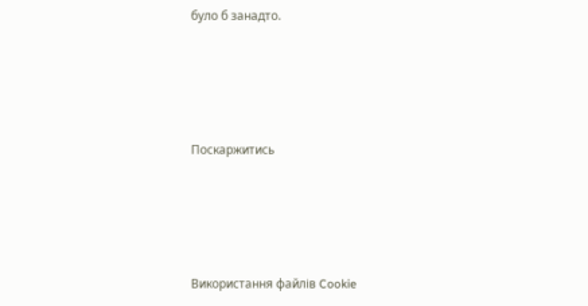було б занадто.




Поскаржитись




Використання файлів Cookie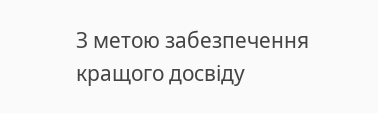З метою забезпечення кращого досвіду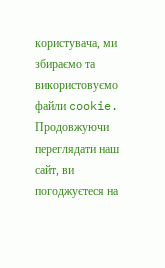користувача, ми збираємо та використовуємо файли cookie. Продовжуючи переглядати наш сайт, ви погоджуєтеся на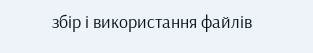збір і використання файлів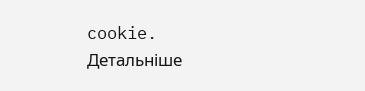cookie.
Детальніше